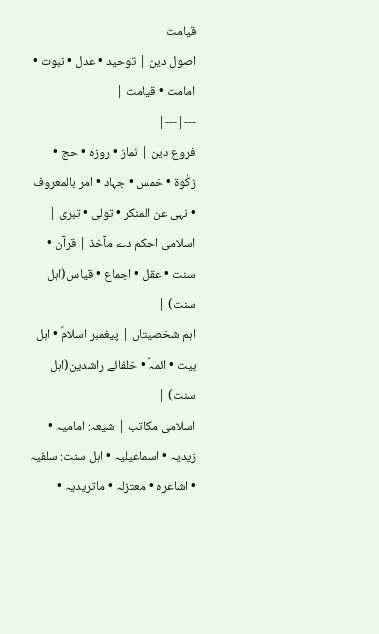قیامت
اصول دین | توحید • عدل • نبوت • امامت • قیامت |
---|---|
فروع دین | نماز • روزہ • حج • زکٰوۃ • خمس • جہاد • امر بالمعروف • نہی عن المنکر • تولی • تبری |
اسلامی احکم دے مآخذ | قرآن • سنت • عقل • اجماع • قیاس(اہل سنت) |
اہم شخصیتاں | پیغمبر اسلامؐ • اہل بیت • ائمہؑ • خلفائے راشدین(اہل سنت) |
اسلامی مکاتب | شیعہ: امامیہ • زیدیہ • اسماعیلیہ • اہل سنت: سلفیہ • اشاعرہ • معتزلہ • ماتریدیہ •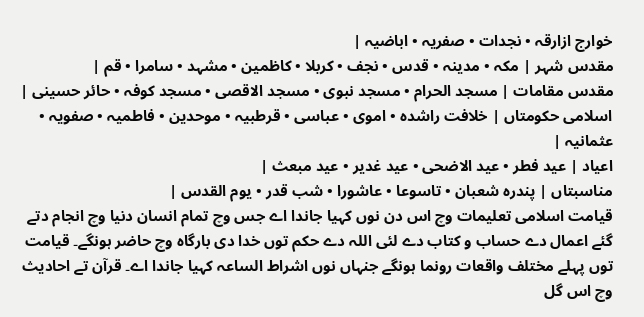خوارج ازارقہ • نجدات • صفریہ • اباضیہ |
مقدس شہر | مکہ • مدینہ • قدس • نجف • کربلا • کاظمین • مشہد • سامرا • قم |
مقدس مقامات | مسجد الحرام • مسجد نبوی • مسجد الاقصی • مسجد کوفہ • حائر حسینی |
اسلامی حکومتاں | خلافت راشدہ • اموی • عباسی • قرطبیہ • موحدین • فاطمیہ • صفویہ • عثمانیہ |
اعیاد | عید فطر • عید الاضحی • عید غدیر • عید مبعث |
مناسبتاں | پندرہ شعبان • تاسوعا • عاشورا • شب قدر • یوم القدس |
قیامت اسلامی تعلیمات وچ اس دن نوں کہیا جاندا اے جس وچ تمام انسان دنیا وچ انجام دتے گئے اعمال دے حساب و کتاب دے لئی اللہ دے حکم توں خدا دی بارگاہ وچ حاضر ہونگے۔ قیامت توں پہلے مختلف واقعات رونما ہونگے جنہاں نوں اشراط الساعہ کہیا جاندا اے۔ قرآن تے احادیث وچ اس گل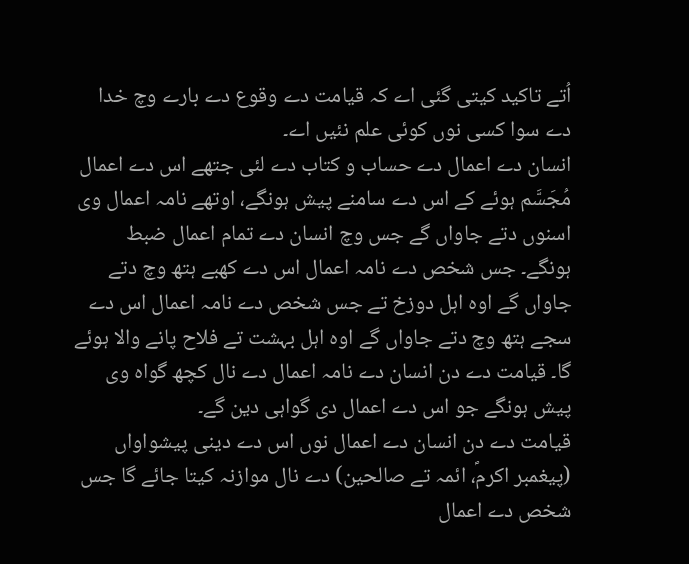اُتے تاکید کيتی گئی اے کہ قیامت دے وقوع دے بارے وچ خدا دے سوا کسی نوں کوئی علم نئيں اے۔
انسان دے اعمال دے حساب و کتاب دے لئی جتھے اس دے اعمال مُجَسَّم ہوئے کے اس دے سامنے پیش ہونگے، اوتھے نامہ اعمال وی اسنوں دتے جاواں گے جس وچ انسان دے تمام اعمال ضبط ہونگے۔ جس شخص دے نامہ اعمال اس دے کھبے ہتھ وچ دتے جاواں گے اوہ اہل دوزخ تے جس شخص دے نامہ اعمال اس دے سجے ہتھ وچ دتے جاواں گے اوہ اہل بہشت تے فلاح پانے والا ہوئے گا۔ قیامت دے دن انسان دے نامہ اعمال دے نال کچھ گواہ وی پیش ہونگے جو اس دے اعمال دی گواہی دین گے۔
قیامت دے دن انسان دے اعمال نوں اس دے دینی پیشواواں (پیغمبر اکرمؐ، ائمہ تے صالحین) دے نال موازنہ کيتا جائے گا جس شخص دے اعمال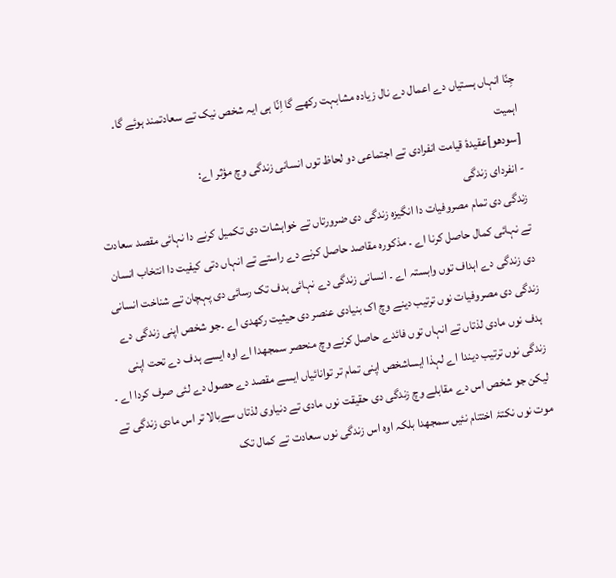جِنّا انہاں ہستیاں دے اعمال دے نال زیادہ مشابہت رکھے گا اِنّا ہی ایہ شخص نیک تے سعادتمند ہوئے گا۔
اہمیت
[سودھو]عقیدۂ قیامت انفرادی تے اجتماعی دو لحاظ توں انسانی زندگی وچ مؤثر اے:
- انفردای زندگی
زندگی دی تمام مصروفیات دا انگیزہ زندگی دی ضرورتاں تے خواہشات دی تکمیل کرنے دا نہائی مقصد سعادت تے نہائی کمال حاصل کرنا اے ۔ مذکورہ مقاصد حاصل کرنے دے راستے تے انہاں دتی کیفیت دا انتخاب انسان دی زندگی دے اہداف توں وابستہ اے ۔ انسانی زندگی دے نہائی ہدف تک رسائی دی پہچان تے شناخت انسانی زندگی دی مصروفیات نوں ترتیب دینے وچ اک بنیادی عنصر دی حیثیت رکھدی اے ۔جو شخص اپنی زندگی دے ہدف نوں مادی لذتاں تے انہاں توں فائدے حاصل کرنے وچ منحصر سمجھدا اے اوہ ايسے ہدف دے تحت اپنی زندگی نوں ترتیب دیندا اے لہذا ایساشخص اپنی تمام تر توانائیاں ايسے مقصد دے حصول دے لئی صرف کردا اے ۔ لیکن جو شخص اس دے مقابلے وچ زندگی دی حقیقت نوں مادی تے دنیاوی لذتاں سےبالا تر اس مادی زندگی تے موت نوں نکتۂ اختتام نئيں سمجھدا بلکہ اوہ اس زندگی نوں سعادت تے کمال تک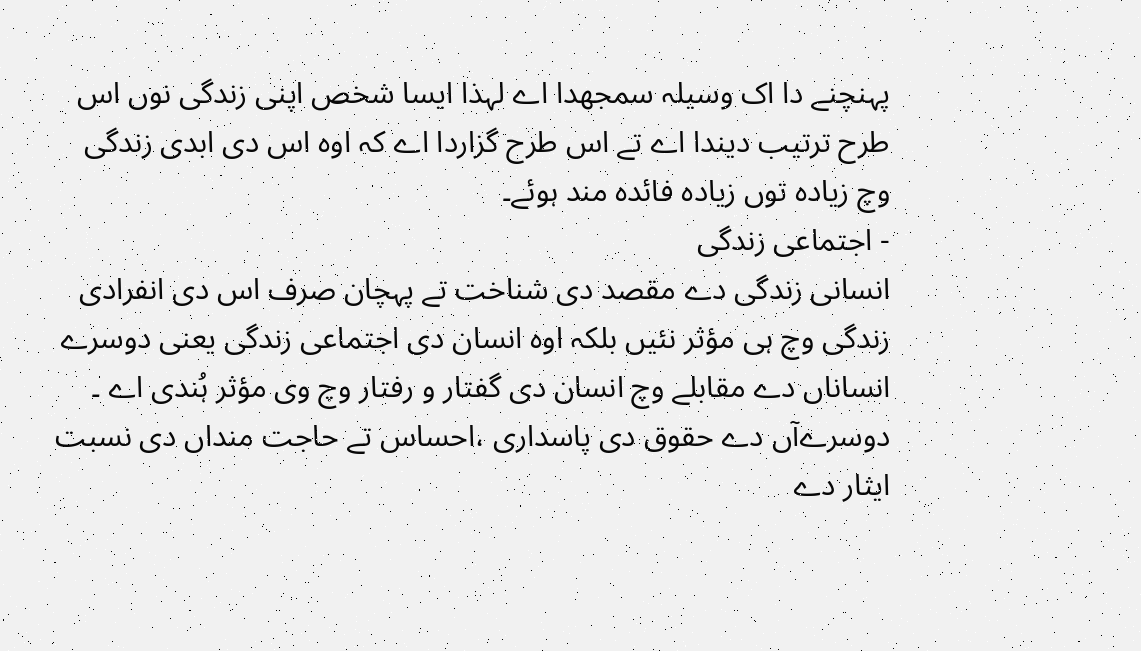پہنچنے دا اک وسیلہ سمجھدا اے لہذا ایسا شخص اپنی زندگی نوں اس طرح ترتیب دیندا اے تے اس طرح گزاردا اے کہ اوہ اس دی ابدی زندگی وچ زیادہ توں زیادہ فائدہ مند ہوئے۔
- اجتماعی زندگی
انسانی زندگی دے مقصد دی شناخت تے پہچان صرف اس دی انفرادی زندگی وچ ہی مؤثر نئيں بلکہ اوہ انسان دی اجتماعی زندگی یعنی دوسرے انساناں دے مقابلے وچ انسان دی گفتار و رفتار وچ وی مؤثر ہُندی اے ۔ دوسرےآں دے حقوق دی پاسداری ،احساس تے حاجت منداں دی نسبت ایثار دے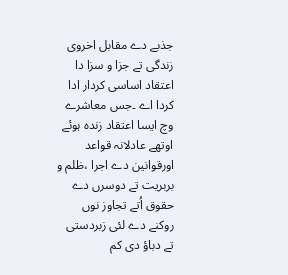جذبے دے مقابل اخروی زندگی تے جزا و سزا دا اعتقاد اساسی کردار ادا کردا اے ۔جس معاشرے وچ ایسا اعتقاد زندہ ہوئے اوتھے عادلانہ قواعد اورقوانین دے اجرا ،ظلم و بربریت تے دوسرں دے حقوق اُتے تجاوز نوں روکنے دے لئی زبردستی تے دباؤ دی کم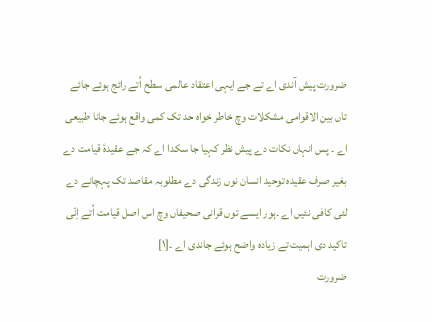ضرورت پیش آندی اے تے جے ایہی اعتقاد عالمی سطح اُتے رائج ہوئے جائے تاں بین الاقوامی مشکلات وچ خاطر خواہ حد تک کمی واقع ہوئے جانا طبیعی اے ۔ پس انہاں نکات دے پیش نظر کہیا جا سکدا اے کہ جے عقیدۂ قیامت دے بغیر صرف عقیدہ توحید انسان نوں زندگی دے مطلوبہ مقاصد تک پہچانے دے لئی کافی نئيں اے ۔ہور ايسے توں قرانی صحیفاں وچ اس اصل قیامت اُتے اِنّی تاکید دی اہمیت تے زیادہ واضح ہوئے جاندی اے ۔[۱]
ضرورت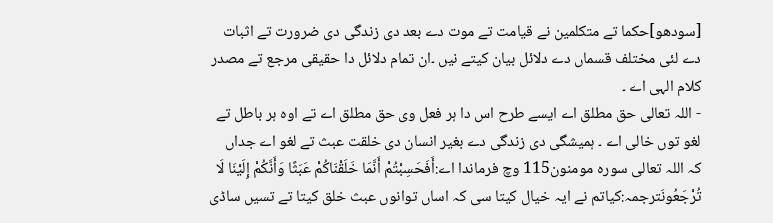[سودھو]حکما تے متکلمین نے قیامت تے موت دے بعد دی زندگی دی ضرورت تے اثبات دے لئی مختلف قسماں دے دلائل بیان کیتے نيں ۔ان تمام دلائل دا حقیقی مرجع تے مصدر کلام الہی اے ۔
- اللہ تعالی حق مطلق اے ايسے طرح اس دا ہر فعل وی حق مطلق اے تے اوہ ہر باطل تے لغو توں خالی اے ۔ ہمیشگی دی زندگی دے بغیر انسان دی خلقت عبث تے لغو اے جداں کہ اللہ تعالی سورہ مومنون115 وچ فرماندا اے:أَفَحَسِبْتُمْ أَنَّمَا خَلَقْنَاكُمْ عَبَثًا وَأَنَّكُمْ إِلَيْنَا لَا تُرْجَعُونَترجمہ:کیاتم نے ایہ خیال کيتا سی کہ اساں توانوں عبث خلق کيتا تے تسيں ساڈی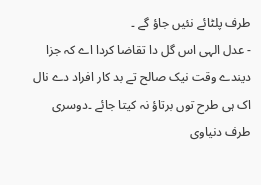طرف پلٹائے نئيں جاؤ گے ۔
- عدل الہی اس گل دا تقاضا کردا اے کہ جزا دیندے وقت نیک صالح تے بد کار افراد دے نال اک ہی طرح توں برتاؤ نہ کيتا جائے ۔دوسری طرف دنیاوی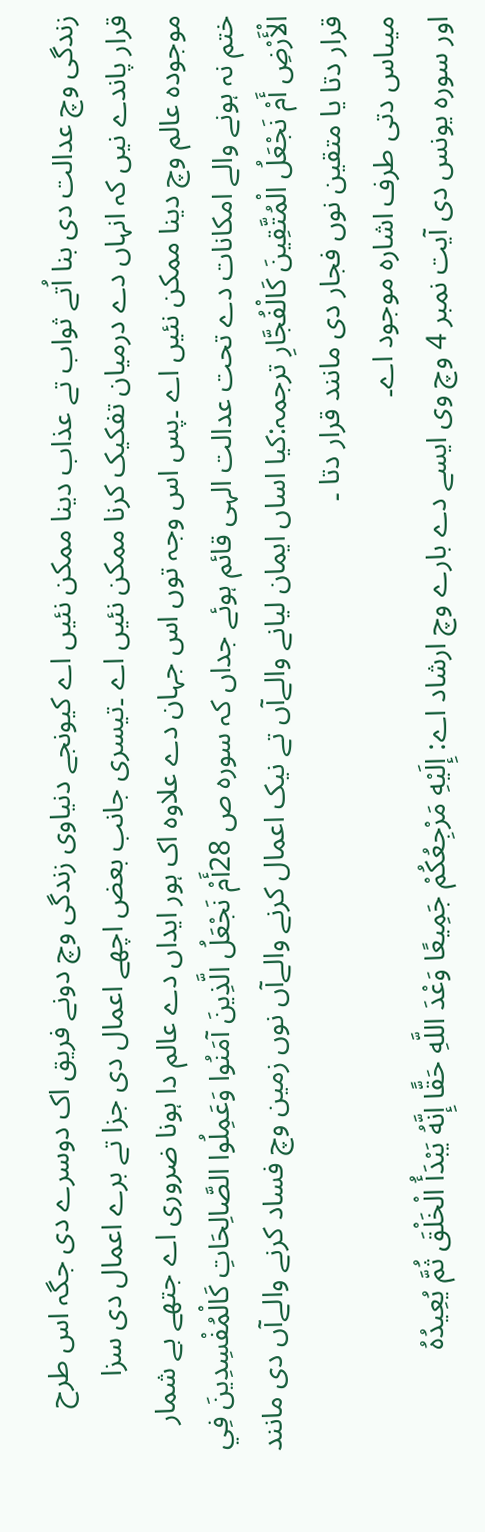زندگی وچ عدالت دی بنا اُتے ثواب تے عذاب دینا ممکن نئيں اے کیونجے دنیاوی زندگی وچ دونے فریق اک دوسرے دی جگہ اس طرح قرار پاندے نيں کہ انہاں دے درمیان تفکیک کرنا ممکن نئيں اے ۔تیسری جانب بعض اچھے اعمال دی جزا تے برے اعمال دی سزا موجودہ عالم وچ دینا ممکن نئيں اے ۔پس اس وجہ توں اس جہان دے علاوہ اک ہور ایداں دے عالم دا ہونا ضروری اے جتھے بے شمار ختم نہ ہونے والے امکانات دے تحت عدالت الہی قائم ہوئے جداں کہ سورہ ص 28أَمْ نَجْعَلُ الَّذِينَ آمَنُوا وَعَمِلُوا الصَّالِحَاتِ كَالْمُفْسِدِينَ فِي الْأَرْضِ أَمْ نَجْعَلُ الْمُتَّقِينَ كَالْفُجَّارِ ترجمہ:کیا اساں ایمان لیانے والےآں تے نیک اعمال کرنے والےآں نوں زمین وچ فساد کرنے والےآں دی مانند قرار دتا یا متقین نوں فجار دی مانند قرار دتا ۔
میںاس دتی طرف اشارہ موجود اے۔
اور سورہ یونس دی آیت نمبر 4 وچ وی ايسے دے بارے وچ ارشاد اے: إِلَيْهِ مَرْجِعُكُمْ جَمِيعًا وَعْدَ اللَّهِ حَقًّا إِنَّهُ يَبْدَأُ الْخَلْقَ ثُمَّ يُعِيدُهُ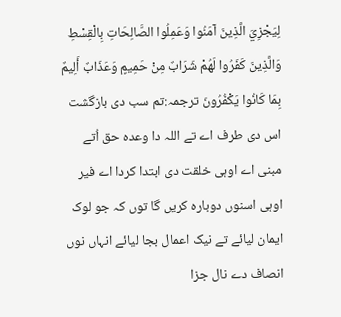لِيَجْزِيَ الَّذِينَ آمَنُوا وَعَمِلُوا الصَّالِحَاتِ بِالْقِسْطِ وَالَّذِينَ كَفَرُوا لَهُمْ شَرَابٌ مِنْ حَمِيمٍ وَعَذَابٌ أَلِيمٌ بِمَا كَانُوا يَكْفُرُونَ ترجمہ:تم سب دی بازگشت اس دی طرف اے تے اللہ دا وعدہ حق اُتے مبنی اے اوہی خلقت دی ابتدا کردا اے فیر اوہی اسنوں دوبارہ کريں گا توں کہ جو لوک ایمان لیائے تے نیک اعمال بجا لیائے انہاں نوں انصاف دے نال جزا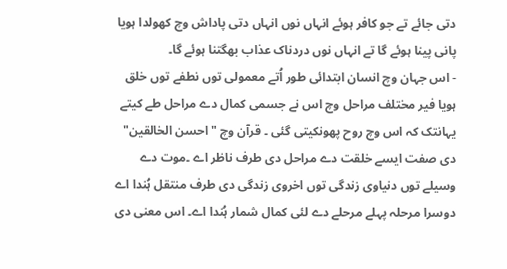دتی جائے تے جو کافر ہوئے انہاں نوں انہاں دتی پاداش وچ کھولدا ہويا پانی پینا ہوئے گا تے انہاں نوں دردناک عذاب بھگتنا ہوئے گا۔
- اس جہان وچ انسان ابتدائی طور اُتے معمولی توں نطفے توں خلق ہويا فیر مختلف مراحل وچ اس نے جسمی کمال دے مراحل طے کيتے یہانتک کہ اس وچ روح پھونکيتی گئی ۔ قرآن وچ "احسن الخالقین" دی صفت ايسے خلقت دے مراحل دی طرف ناظر اے ۔موت دے وسیلے توں دنیاوی زندگی توں اخروی زندگی دی طرف منتقل ہُندا اے دوسرا مرحلہ پہلے مرحلے دے لئی کمال شمار ہُندا اے۔ اس معنی دی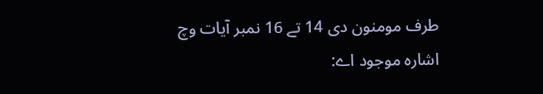طرف مومنون دی 14 تے 16 نمبر آیات وچ اشارہ موجود اے: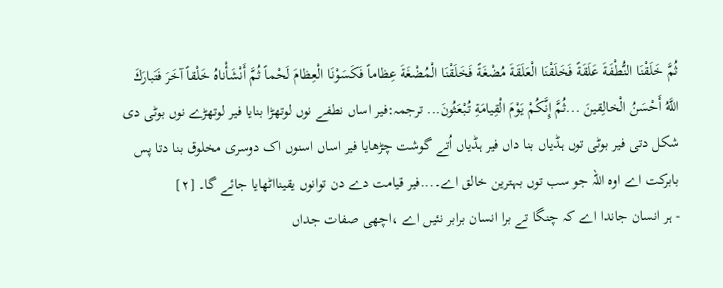ثُمَّ خَلَقْنَا النُّطْفَةَ عَلَقَةً فَخَلَقْنَا الْعَلَقَةَ مُضْغَةً فَخَلَقْنَا الْمُضْغَةَ عِظاماً فَكَسَوْنَا الْعِظامَ لَحْماً ثُمَّ أَنْشَأْناهُ خَلْقاً آخَرَ فَتَبارَكَ اللَّهُ أَحْسَنُ الْخالِقينَ ...ثُمَّ إِنَّكُمْ يَوْمَ الْقِيامَةِ تُبْعَثُونَ... ترجمہ:فیر اساں نطفے نوں لوتھڑا بنایا فیر لوتھڑے نوں بوٹی دی شکل دتی فیر بوٹی توں ہڈیاں بنا داں فیر ہڈیاں اُتے گوشت چڑھایا فیر اساں اسنوں اک دوسری مخلوق بنا دتا پس بابرکت اے اوہ اللہ جو سب توں بہترین خالق اے۔...فیر قیامت دے دن توانوں یقینااٹھایا جائے گا۔ [۲]
- ہر انسان جاندا اے کہ چنگا تے برا انسان برابر نئيں اے ،اچھی صفات جداں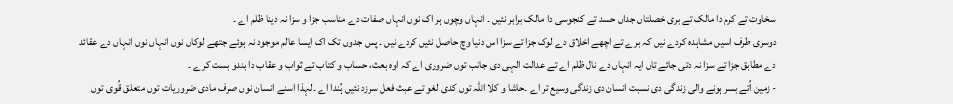سخاوت تے کرم دا مالک تے بری خصلتاں جداں حسد تے کنجوسی دا مالک برابر نئيں ۔ انہاں وچوں ہر اک نوں انہاں صفات دے مناسب جزا و سزا نہ دینا ظلم اے ۔
دوسری طرف اسيں مشاہدہ کردے نيں کہ برے تے اچھے اخلاق دے لوک جزا تے سزا اس دنیا وچ حاصل نئيں کردے نيں ۔ پس جدوں تک اک ایسا عالم موجود نہ ہوئے جتھے لوکاں نوں انہاں نوں انہاں دے عقائد دے مطابق جزا تے سزا نہ دتی جائے تاں ایہ انہاں دے نال ظلم اے تے عدالت الہی دی جانب توں ضروری اے کہ اوہ بعث، حساب و کتاب تے ثواب و عقاب دا بندو بست کرے ۔
- زمین اُتے بسر ہونے والی زندگی دی نسبت انسان دی زندگی وسیع تر اے ۔حاشا و کلا اللہ توں کدی لغو تے عبث فعل سرزد نئيں ہُندا اے ۔لہذا اسنے انسان نوں صرف مادی ضروریات توں متعلق قُوی توں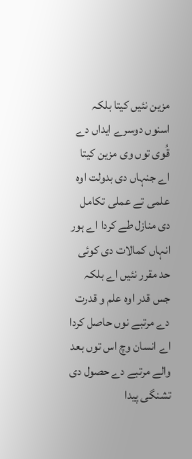مزین نئيں کيتا بلکہ اسنوں دوسرے ایداں دے قُوی توں وی مزین کيتا اے جنہاں دی بدولت اوہ علمی تے عملی تکامل دی منازل طے کردا اے ہور انہاں کمالات دی کوئی حد مقرر نئيں اے بلکہ جس قدر اوہ علم و قدرت دے مرتبے نوں حاصل کردا اے انسان وچ اس توں بعد والے مرتبے دے حصول دی تشنگی پیدا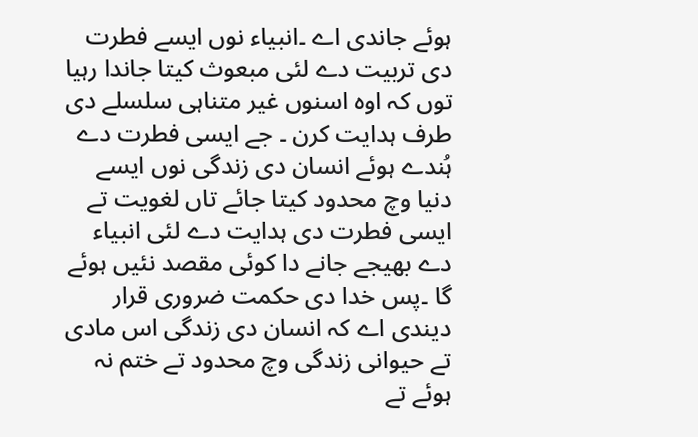ہوئے جاندی اے ۔انبیاء نوں ايسے فطرت دی تربیت دے لئی مبعوث کيتا جاندا رہیا توں کہ اوہ اسنوں غیر متناہی سلسلے دی طرف ہدایت کرن ۔ جے ایسی فطرت دے ہُندے ہوئے انسان دی زندگی نوں ايسے دنیا وچ محدود کيتا جائے تاں لغویت تے ایسی فطرت دی ہدایت دے لئی انبیاء دے بھیجے جانے دا کوئی مقصد نئيں ہوئے گا ۔پس خدا دی حکمت ضروری قرار دیندی اے کہ انسان دی زندگی اس مادی تے حیوانی زندگی وچ محدود تے ختم نہ ہوئے تے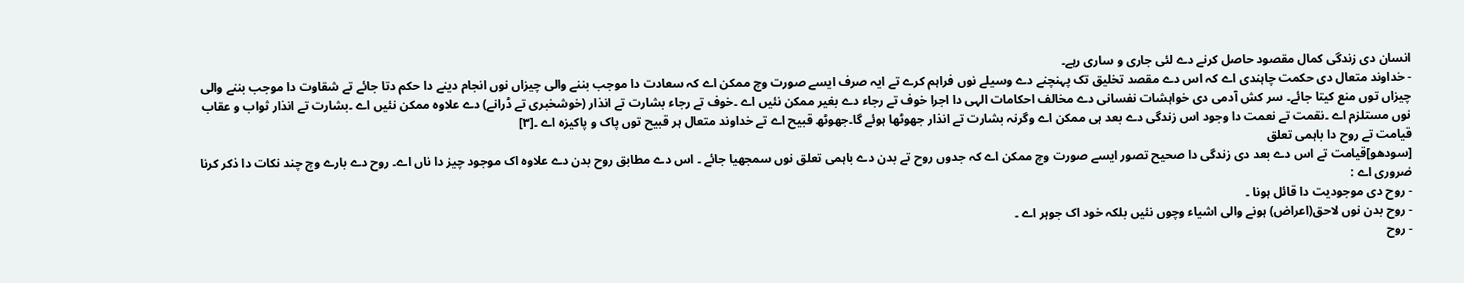انسان دی زندگی کمال مقصود حاصل کرنے دے لئی جاری و ساری رہے۔
- خداوند متعال دی حکمت چاہندی اے کہ اس دے مقصد تخلیق تک پہنچنے دے وسیلے نوں فراہم کرے تے ایہ صرف ايسے صورت وچ ممکن اے کہ سعادت دا موجب بننے والی چیزاں نوں انجام دینے دا حکم دتا جائے تے شقاوت دا موجب بننے والی چیزاں توں منع کيتا جائے۔ سر کش آدمی دی خواہشات نفسانی دے مخالف احکامات الہی دا اجرا خوف تے رجاء دے بغیر ممکن نئيں اے ۔خوف تے رجاء بشارت تے انذار (خوشخبری تے ڈرانے) دے علاوہ ممکن نئيں اے ۔بشارت تے انذار ثواب و عقاب نوں مستلزم اے ۔نقمت تے نعمت دا وجود اس زندگی دے بعد ہی ممکن اے وگرنہ بشارت تے انذار جھوٹھا ہوئے گا۔جھوٹھ قبیح اے تے خداوند متعال ہر قبیح توں پاک و پاکیزہ اے ۔[۳]
قیامت تے روح دا باہمی تعلق
[سودھو]قیامت تے اس دے بعد دی زندگی دا صحیح تصور ايسے صورت وچ ممکن اے کہ جدوں روح تے بدن دے باہمی تعلق نوں سمجھیا جائے ۔ اس دے مطابق روح بدن دے علاوہ اک موجود چیز دا ناں اے۔ روح دے بارے وچ چند نکات دا ذکر کرنا ضروری اے :
- روح دی موجودیت دا قائل ہونا ۔
- روح بدن نوں لاحق(اعراض) ہونے والی اشیاء وچوں نئيں بلکہ خود اک جوہر اے ۔
- روح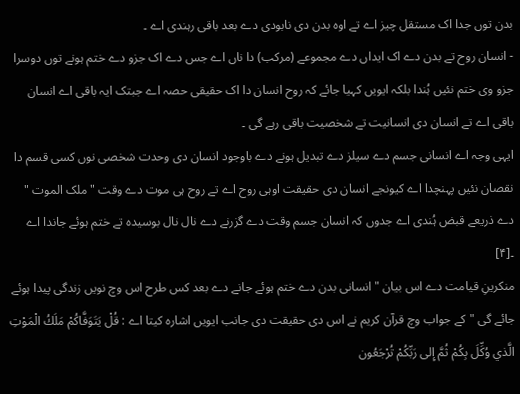بدن توں جدا اک مستقل چیز اے تے اوہ بدن دی نابودی دے بعد باقی رہندی اے ۔
- انسان روح تے بدن دے اک ایداں دے مجموعے (مرکب) دا ناں اے جس دے اک جزو دے ختم ہونے توں دوسرا جزو وی ختم نئيں ہُندا بلکہ ایويں کہیا جائے کہ روح انسان دا اک حقیقی حصہ اے جبتک ایہ باقی اے انسان باقی اے تے انسان دی انسانیت تے شخصیت باقی رہے گی ۔
ایہی وجہ اے انسانی جسم دے سیلز دے تبدیل ہونے دے باوجود انسان دی وحدت شخصی نوں کسی قسم دا نقصان نئيں پہنچدا اے کیونجے انسان دی حقیقت اوہی روح اے تے روح ہی موت دے وقت "ملک الموت " دے ذریعے قبض ہُندی اے جدوں کہ انسان جسم وقت دے گزرنے دے نال نال بوسیدہ تے ختم ہوئے جاندا اے ۔[۴]
منکرینِ قیامت دے اس بیان "انسانی بدن دے ختم ہوئے جانے دے بعد کس طرح اس وچ نويں زندگی پیدا ہوئے جائے گی "کے جواب وچ قرآن کریم نے اس دی حقیقت دی جانب ایويں اشارہ کيتا اے : قُلْ يَتَوَفَّاكُمْ مَلَكُ الْمَوْتِ الَّذي وُكِّلَ بِكُمْ ثُمَّ إِلى رَبِّكُمْ تُرْجَعُون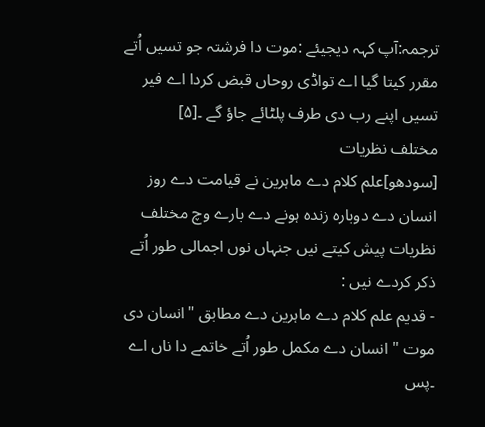ترجمہ:آپ کہہ دیجیئے :موت دا فرشتہ جو تسيں اُتے مقرر کيتا گیا اے تواڈی روحاں قبض کردا اے فیر تسيں اپنے رب دی طرف پلٹائے جاؤ گے ۔[۵]
مختلف نظریات
[سودھو]علم کلام دے ماہرین نے قیامت دے روز انسان دے دوبارہ زندہ ہونے دے بارے وچ مختلف نظریات پیش کيتے نيں جنہاں نوں اجمالی طور اُتے ذکر کردے نيں :
- قدیم علم کلام دے ماہرین دے مطابق "انسان دی موت " انسان دے مکمل طور اُتے خاتمے دا ناں اے ۔پس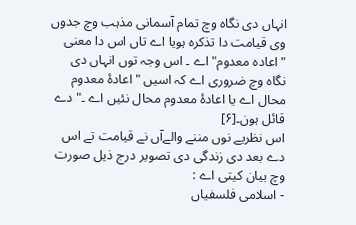انہاں دی نگاہ وچ تمام آسمانی مذہب وچ جدوں وی قیامت دا تذکرہ ہويا اے تاں اس دا معنی "اعادہ معدوم" اے ۔ اس وجہ توں انہاں دی نگاہ وچ ضروری اے کہ اسيں "اعادۂ معدوم محال اے یا اعادۂ معدوم محال نئيں اے ۔" دے قائل ہون۔[۶]
اس نظریے نوں مننے والےآں نے قیامت تے اس دے بعد دی زندگی دی تصویر درج ذیل صورت وچ بیان کيتی اے :
- اسلامی فلسفیاں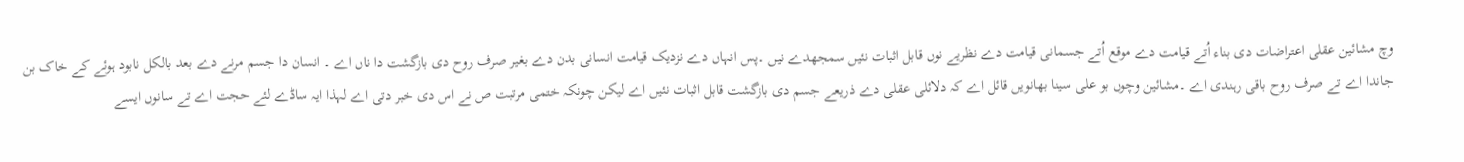وچ مشائین عقلی اعتراضات دی بناء اُتے قیامت دے موقع اُتے جسمانی قیامت دے نظریے نوں قابل اثبات نئيں سمجھدے نيں ۔پس انہاں دے نزدیک قیامت انسانی بدن دے بغیر صرف روح دی بازگشت دا ناں اے ۔ انسان دا جسم مرنے دے بعد بالکل نابود ہوئے کے خاک بن جاندا اے تے صرف روح باقی رہندی اے ۔مشائین وچوں بو علی سینا بھانويں قائل اے کہ دلائلی عقلی دے ذریعے جسم دی بازگشت قابل اثبات نئيں اے لیکن چونکہ ختمی مرتبت ص نے اس دی خبر دتی اے لہذا ایہ ساڈے لئے حجت اے تے سانوں ايسے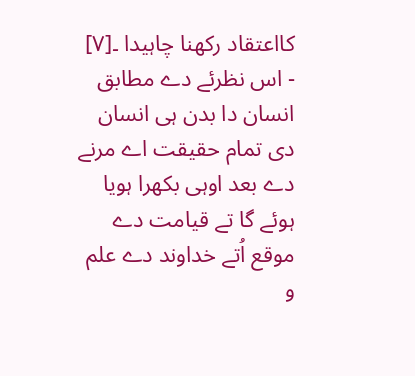کااعتقاد رکھنا چاہیدا ۔[۷]
- اس نظرئے دے مطابق انسان دا بدن ہی انسان دی تمام حقیقت اے مرنے دے بعد اوہی بکھرا ہويا ہوئے گا تے قیامت دے موقع اُتے خداوند دے علم و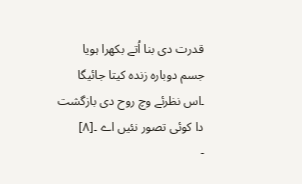قدرت دی بنا اُتے بکھرا ہويا جسم دوبارہ زندہ کيتا جائیگا ۔اس نظرئے وچ روح دی بازگشت دا کوئی تصور نئيں اے ۔[۸]
-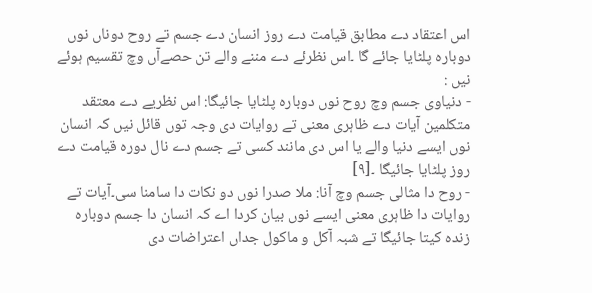اس اعتقاد دے مطابق قیامت دے روز انسان دے جسم تے روح دوناں نوں دوبارہ پلٹایا جائے گا ۔اس نظرئے دے مننے والے تن حصےآں وچ تقسیم ہوئے نيں :
- دنیاوی جسم وچ روح نوں دوبارہ پلٹایا جائیگا: اس نظریے دے معتقد متکلمین آیات دے ظاہری معنی تے روایات دی وجہ توں قائل نيں کہ انسان نوں ايسے دنیا والے یا اس دی مانند کسی تے جسم دے نال دورہ قیامت دے روز پلٹایا جائیگا ۔[۹]
- روح دا مثالی جسم وچ آنا: ملا صدرا نوں دو نکات دا سامنا سی۔آیات تے روایات دا ظاہری معنی ايسے نوں بیان کردا اے کہ انسان دا جسم دوبارہ زندہ کيتا جائیگا تے شبہ آکل و ماکول جداں اعتراضات دی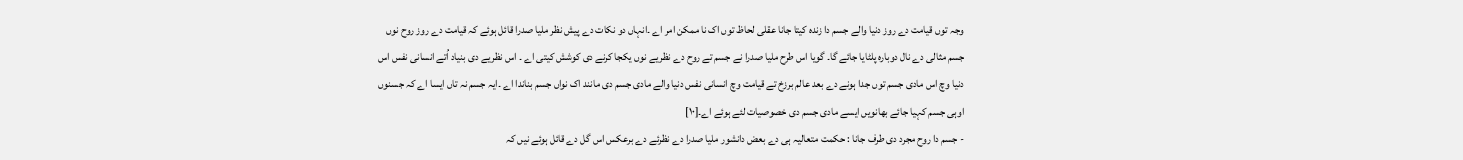وجہ توں قیامت دے روز دنیا والے جسم دا زندہ کيتا جانا عقلی لحاظ توں اک نا ممکن امر اے ۔انہاں دو نکات دے پیش نظر ملیا صدرا قائل ہوئے کہ قیامت دے روز روح نوں جسم مثالی دے نال دوبارہ پلٹایا جائے گا۔ گویا اس طرح ملیا صدرا نے جسم تے روح دے نظریے نوں یکجا کرنے دی کوشش کيتی اے ۔ اس نظریے دی بنیاد اُتے انسانی نفس اس دنیا وچ اس مادی جسم توں جدا ہونے دے بعد عالم برزخ تے قیامت وچ انسانی نفس دنیا والے مادی جسم دی مانند اک نواں جسم بناندا اے ۔ایہ جسم نہ تاں ایسا اے کہ جسنوں اوہی جسم کہیا جائے بھانويں ايسے مادی جسم دی خصوصیات لئے ہوئے اے۔[۱۰]
- جسم دا روح مجرد دی طرف جانا : حکمت متعالیہ ہی دے بعض دانشور ملیا صدرا دے نظرئے دے برعکس اس گل دے قائل ہوئے نيں کہ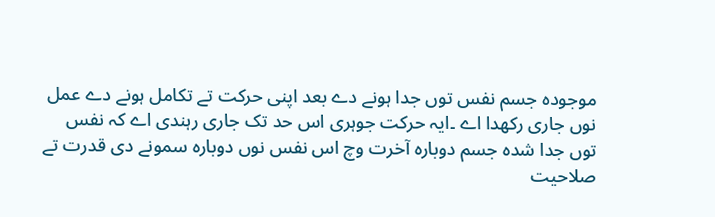موجودہ جسم نفس توں جدا ہونے دے بعد اپنی حرکت تے تکامل ہونے دے عمل نوں جاری رکھدا اے ۔ایہ حرکت جوہری اس حد تک جاری رہندی اے کہ نفس توں جدا شدہ جسم دوبارہ آخرت وچ اس نفس نوں دوبارہ سمونے دی قدرت تے صلاحیت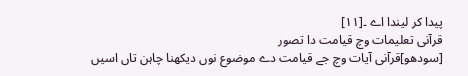پیدا کر لیندا اے ۔[۱۱]
قرآنی تعلیمات وچ قیامت دا تصور
[سودھو]قرآنی آیات وچ جے قیامت دے موضوع نوں دیکھنا چاہن تاں اسيں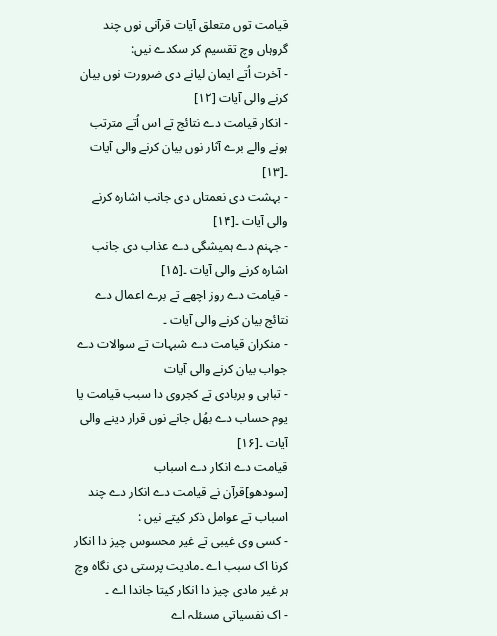قیامت توں متعلق آیات قرآنی نوں چند گروہاں وچ تقسیم کر سکدے نيں:
- آخرت اُتے ایمان لیانے دی ضرورت نوں بیان کرنے والی آیات [۱۲]
- انکار قیامت دے نتائج تے اس اُتے مترتب ہونے والے برے آثار نوں بیان کرنے والی آیات ۔[۱۳]
- بہشت دی نعمتاں دی جانب اشارہ کرنے والی آیات ۔[۱۴]
- جہنم دے ہمیشگی دے عذاب دی جانب اشارہ کرنے والی آیات ۔[۱۵]
- قیامت دے روز اچھے تے برے اعمال دے نتائج بیان کرنے والی آیات ۔
- منکران قیامت دے شبہات تے سوالات دے جواب بیان کرنے والی آیات
- تباہی و بربادی تے کجروی دا سبب قیامت یا یوم حساب دے بھُل جانے نوں قرار دینے والی آیات ۔[۱۶]
قیامت دے انکار دے اسباب
[سودھو]قرآن نے قیامت دے انکار دے چند اسباب تے عوامل ذکر کيتے نيں :
- کسی وی غیبی تے غیر محسوس چیز دا انکار کرنا اک سبب اے ۔مادیت پرستی دی نگاہ وچ ہر غیر مادی چیز دا انکار کيتا جاندا اے ۔
- اک نفسیاتی مسئلہ اے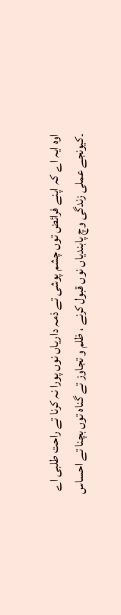اوہ ایہ اے کہ اپنے فرائض توں چشم پوشی تے ذمہ داریاں نوں پورا نہ کرنا تے راحت طلبی اے ۔کیونجے عملی زندگی وچ پابندیاں نوں قبول کرنے ، ظلم و تجاوز تے گناہ توں بچنا تے احساس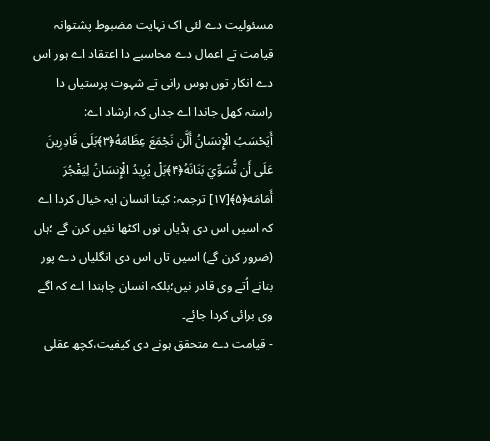مسئولیت دے لئی اک نہایت مضبوط پشتوانہ قیامت تے اعمال دے محاسبے دا اعتقاد اے ہور اس دے انکار توں ہوس رانی تے شہوت پرستیاں دا راستہ کھل جاندا اے جداں کہ ارشاد اے:
أَيَحْسَبُ الْإِنسَانُ أَلَّن نَجْمَعَ عِظَامَهُ﴿۳﴾بَلَى قَادِرِينَ عَلَى أَن نُّسَوِّيَ بَنَانَهُ﴿۴﴾بَلْ يُرِيدُ الْإِنسَانُ لِيَفْجُرَ أَمَامَه﴿۵﴾[۱۷] ترجمہ: کيتا انسان ایہ خیال کردا اے کہ اسيں اس دی ہڈیاں نوں اکٹھا نئيں کرن گے ؛ہاں (ضرور کرن گے) اسيں تاں اس دی انگلیاں دے پور بنانے اُتے وی قادر نيں؛بلکہ انسان چاہندا اے کہ اگے وی برائی کردا جائے۔
- قیامت دے متحقق ہونے دی کیفیت،کچھ عقلی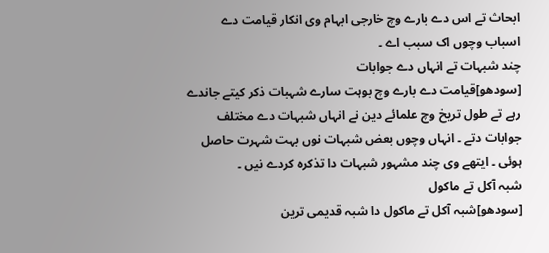ابحاث تے اس دے بارے وچ خارجی ابہام وی انکار قیامت دے اسباب وچوں اک سبب اے ۔
چند شبہات تے انہاں دے جوابات
[سودھو]قیامت دے بارے وچ بوہت سارے شہبات ذکر کيتے جاندے رہے تے طول تریخ وچ علمائے دین نے انہاں شبہات دے مختلف جوابات دتے ۔ انہاں وچوں بعض شبہات نوں بہت شہرت حاصل ہوئی ۔ ایتھے وی چند مشہور شبہات دا تذکرہ کردے نيں ۔
شبہ آکل تے ماکول
[سودھو]شبہ آکل تے ماکول دا شبہ قدیمی ترین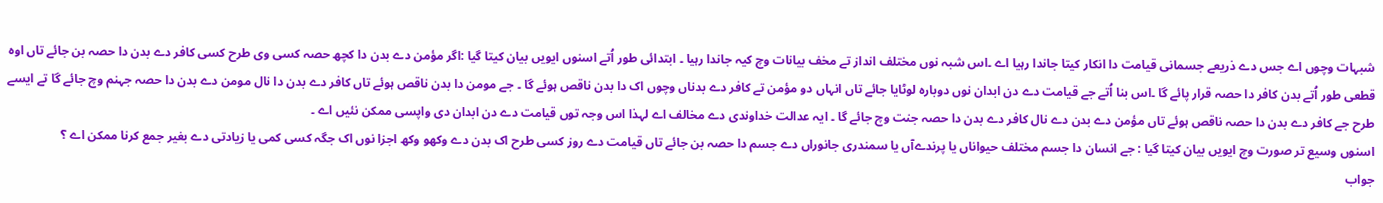شبہات وچوں اے جس دے ذریعے جسمانی قیامت دا انکار کيتا جاندا رہیا اے ۔اس شبہ نوں مختلف انداز تے مخف بیانات وچ کیہ جاندا رہیا ۔ ابتدائی طور اُتے اسنوں ایويں بیان کيتا گیا :اگر مؤمن دے بدن دا کچھ حصہ کسی وی طرح کسی کافر دے بدن دا حصہ بن جائے تاں اوہ قطعی طور اُتے بدن کافر دا حصہ قرار پائے گا ۔اس بنا اُتے جے قیامت دے دن ابدان نوں دوبارہ لوٹایا جائے تاں انہاں دو مؤمن تے کافر دے بدناں وچوں اک دا بدن ناقص ہوئے گا ۔ جے مومن دا بدن ناقص ہوئے تاں کافر دے بدن دا نال مومن دے بدن دا حصہ جہنم وچ جائے گا تے ايسے طرح جے کافر دے بدن دا حصہ ناقص ہوئے تاں مؤمن دے بدن دے نال کافر دے بدن دا حصہ جنت وچ جائے گا ۔ ایہ عدالت خداوندی دے مخالف اے لہذا اس وجہ توں قیامت دے دن ابدان دی واپسی ممکن نئيں اے ۔
اسنوں وسیع تر صورت وچ ایويں بیان کيتا گیا : جے انسان دا جسم مختلف حیواناں یا پرندےآں یا سمندری جانوراں دے جسم دا حصہ بن جائے تاں قیامت دے روز کسی طرح اک بدن دے وکھو وکھ اجزا نوں اک جگہ کسی کمی یا زیادتی دے بغیر جمع کرنا ممکن اے ؟
جواب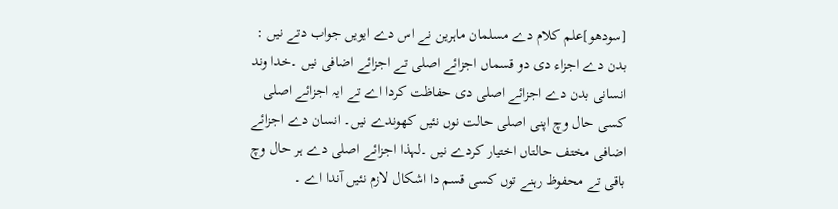[سودھو]علم کلام دے مسلمان ماہرین نے اس دے ایويں جواب دتے نيں : بدن دے اجزاء دی دو قسماں اجزائے اصلی تے اجزائے اضافی نيں ۔خدا وند انسانی بدن دے اجزائے اصلی دی حفاظت کردا اے تے ایہ اجزائے اصلی کسی حال وچ اپنی اصلی حالت نوں نئيں کھوندے نيں۔ انسان دے اجزائے اضافی مختف حالتاں اختیار کردے نيں ۔لہذا اجزائے اصلی دے ہر حال وچ باقی تے محفوظ رہنے توں کسی قسم دا اشکال لازم نئيں آندا اے ۔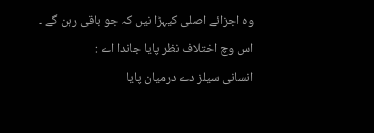وہ اجزائے اصلی کیہڑا نيں کہ جو باقی رہن گے ۔ اس وچ اختلاف نظر پایا جاندا اے :
انسانی سیلز دے درمیان پایا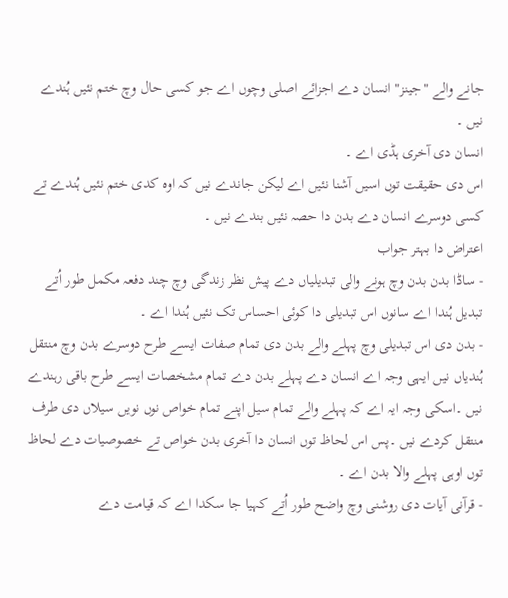جانے والے "جینز" انسان دے اجزائے اصلی وچوں اے جو کسی حال وچ ختم نئيں ہُندے نيں ۔
انسان دی آخری ہڈی اے ۔
اس دی حقیقت توں اسيں آشنا نئيں اے لیکن جاندے نيں کہ اوہ کدی ختم نئيں ہُندے تے کسی دوسرے انسان دے بدن دا حصہ نئيں بندے نيں ۔
اعتراض دا بہتر جواب
- ساڈا بدن بدن وچ ہونے والی تبدیلیاں دے پیش نظر زندگی وچ چند دفعہ مکمل طور اُتے تبدیل ہُندا اے سانوں اس تبدیلی دا کوئی احساس تک نئيں ہُندا اے ۔
- بدن دی اس تبدیلی وچ پہلے والے بدن دی تمام صفات ايسے طرح دوسرے بدن وچ منتقل ہُندیاں نيں ایہی وجہ اے انسان دے پہلے بدن دے تمام مشخصات ايسے طرح باقی رہندے نيں ۔اسکی وجہ ایہ اے کہ پہلے والے تمام سیل اپنے تمام خواص نوں نويں سیلاں دی طرف منتقل کردے نيں ۔پس اس لحاظ توں انسان دا آخری بدن خواص تے خصوصیات دے لحاظ توں اوہی پہلے والا بدن اے ۔
- قرآنی آیات دی روشنی وچ واضح طور اُتے کہیا جا سکدا اے کہ قیامت دے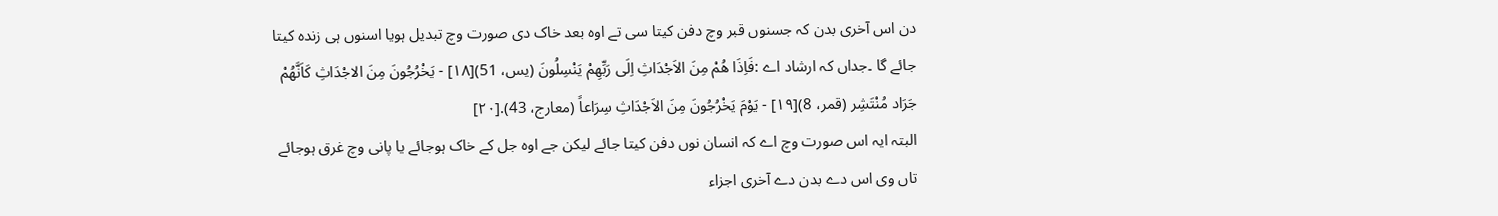دن اس آخری بدن کہ جسنوں قبر وچ دفن کيتا سی تے اوہ بعد خاک دی صورت وچ تبدیل ہويا اسنوں ہی زندہ کيتا جائے گا ۔جداں کہ ارشاد اے :فَاِذَا هُمْ مِنَ الاَجْدَاثِ اِلَى رَبِّهِمْ يَنْسِلُونَ (يس، 51)[۱۸] - يَخْرُجُونَ مِنَ الاجْدَاثِ كَاَنَّهُمْ جَرَاد مُنْتَشِر (قمر، 8)[۱۹] - يَوْمَ يَخْرُجُونَ مِنَ الاَجْدَاثِ سِرَاعاً (معارج، 43).[۲۰]
البتہ ایہ اس صورت وچ اے کہ انسان نوں دفن کيتا جائے لیکن جے اوہ جل کے خاک ہوجائے یا پانی وچ غرق ہوجائے تاں وی اس دے بدن دے آخری اجزاء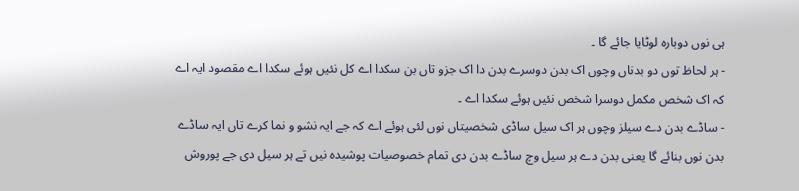ہی نوں دوبارہ لوٹایا جائے گا ۔
- ہر لحاظ توں دو بدناں وچوں اک بدن دوسرے بدن دا اک جزو تاں بن سکدا اے کل نئيں ہوئے سکدا اے مقصود ایہ اے کہ اک شخص مکمل دوسرا شخص نئيں ہوئے سکدا اے ۔
- ساڈے بدن دے سیلز وچوں ہر اک سیل ساڈی شخصیتاں نوں لئی ہوئے اے کہ جے ایہ نشو و نما کرے تاں ایہ ساڈے بدن نوں بنائے گا یعنی بدن دے ہر سیل وچ ساڈے بدن دی تمام خصوصیات پوشیدہ نيں تے ہر سیل دی جے پوروش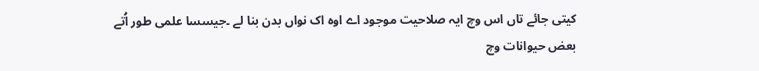کيتی جائے تاں اس وچ ایہ صلاحیت موجود اے اوہ اک نواں بدن بنا لے ۔جیسسا علمی طور اُتے بعض حیوانات وچ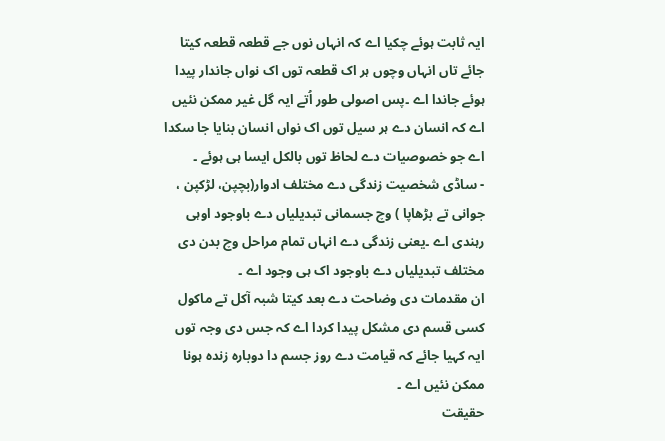ایہ ثابت ہوئے چکيا اے کہ انہاں نوں جے قطعہ قطعہ کيتا جائے تاں انہاں وچوں ہر اک قطعہ توں اک نواں جاندار پیدا ہوئے جاندا اے ۔پس اصولی طور اُتے ایہ گل غیر ممکن نئيں اے کہ انسان دے ہر سیل توں اک نواں انسان بنایا جا سکدا اے جو خصوصیات دے لحاظ توں بالکل ایسا ہی ہوئے ۔
- ساڈی شخصیت زندگی دے مختلف ادوار(بچپن، لڑکپن ، جوانی تے بڑھاپا ) وچ جسمانی تبدیلیاں دے باوجود اوہی رہندی اے ۔یعنی زندگی دے انہاں تمام مراحل وچ بدن دی مختلف تبدیلیاں دے باوجود اک ہی وجود اے ۔
ان مقدمات دی وضاحت دے بعد کيتا شبہ آکل تے ماکول کسی قسم دی مشکل پیدا کردا اے کہ جس دی وجہ توں ایہ کہیا جائے کہ قیامت دے روز جسم دا دوبارہ زندہ ہونا ممکن نئيں اے ۔
حقیقت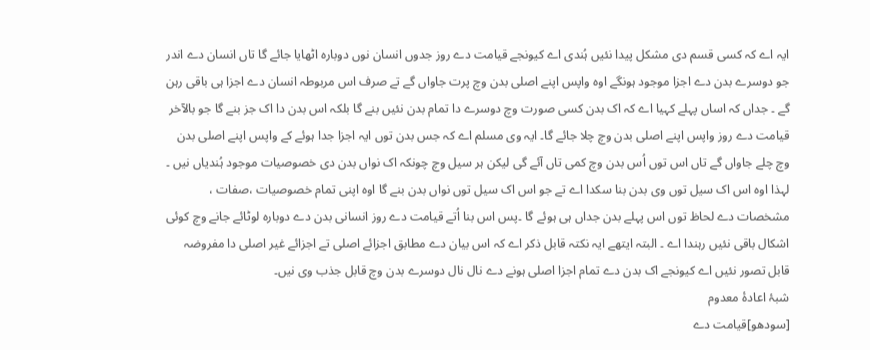ایہ اے کہ کسی قسم دی مشکل پیدا نئيں ہُندی اے کیونجے قیامت دے روز جدوں انسان نوں دوبارہ اٹھایا جائے گا تاں انسان دے اندر جو دوسرے بدن دے اجزا موجود ہونگے اوہ واپس اپنے اصلی بدن وچ پرت جاواں گے تے صرف اس مربوطہ انسان دے اجزا ہی باقی رہن گے ۔ جداں کہ اساں پہلے کہیا اے کہ اک بدن کسی صورت وچ دوسرے دا تمام بدن نئيں بنے گا بلکہ اس بدن دا اک جز بنے گا جو بالآخر قیامت دے روز واپس اپنے اصلی بدن وچ چلا جائے گا۔ ایہ وی مسلم اے کہ جس بدن توں ایہ اجزا جدا ہوئے کے واپس اپنے اصلی بدن وچ چلے جاواں گے تاں اس توں اُس بدن وچ کمی تاں آئے گی لیکن ہر سیل وچ چونکہ اک نواں بدن دی خصوصیات موجود ہُندیاں نيں ۔ لہذا اوہ اس اک سیل توں وی بدن بنا سکدا اے تے جو اس اک سیل توں نواں بدن بنے گا اوہ اپنی تمام خصوصیات ،صفات ، مشخصات دے لحاظ توں اس پہلے بدن جداں ہی ہوئے گا ۔پس اس بنا اُتے قیامت دے روز انسانی بدن دے دوبارہ لوٹائے جانے وچ کوئی اشکال باقی نئيں رہندا اے ۔ البتہ ایتھے ایہ نکتہ قابل ذکر اے کہ اس بیان دے مطابق اجزائے اصلی تے اجزائے غیر اصلی دا مفروضہ قابل تصور نئيں اے کیونجے اک بدن دے تمام اجزا اصلی ہونے دے نال نال دوسرے بدن وچ قابل جذب وی نيں۔
شبۂ اعادۂ معدوم
[سودھو]قیامت دے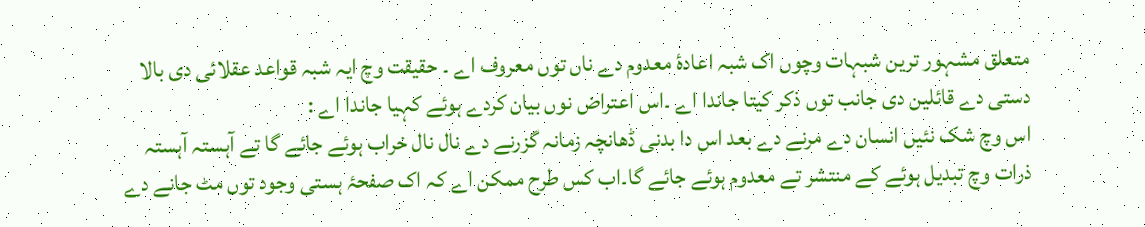متعلق مشہور ترین شبہات وچوں اک شبہ اعادۂ معدوم دے ناں توں معروف اے ۔ حقیقت وچ ایہ شبہ قواعد عقلائی دی بالا دستی دے قائلین دی جانب توں ذکر کيتا جاندا اے ۔اس اعتراض نوں بیان کردے ہوئے کہیا جاندا اے :
اس وچ شک نئيں انسان دے مرنے دے بعد اس دا بدنی ڈھانچہ زمانہ گزرنے دے نال نال خراب ہوئے جائے گا تے آہستہ آہستہ ذرات وچ تبدیل ہوئے کے منتشر تے معدوم ہوئے جائے گا۔اب کس طرح ممکن اے کہ اک صفحۂ ہستی وجود توں مٹ جانے دے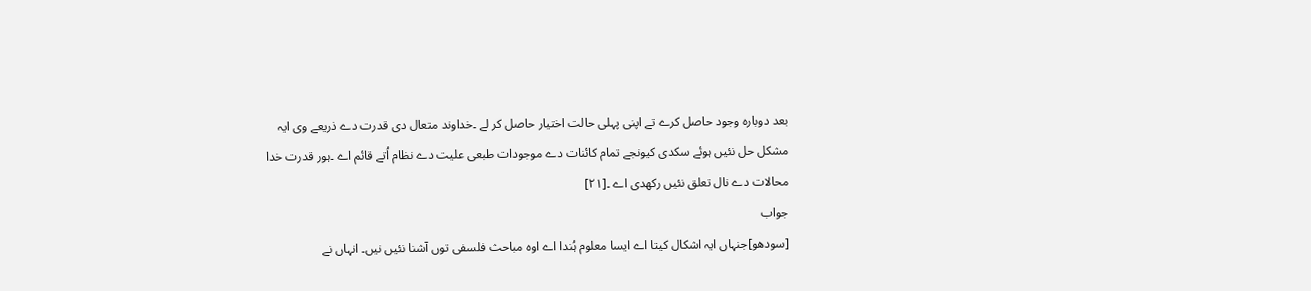بعد دوبارہ وجود حاصل کرے تے اپنی پہلی حالت اختیار حاصل کر لے ۔خداوند متعال دی قدرت دے ذریعے وی ایہ مشکل حل نئيں ہوئے سکدی کیونجے تمام کائنات دے موجودات طبعی علیت دے نظام اُتے قائم اے ۔ہور قدرت خدا محالات دے نال تعلق نئيں رکھدی اے ۔[۲۱]
جواب
[سودھو]جنہاں ایہ اشکال کيتا اے ایسا معلوم ہُندا اے اوہ مباحث فلسفی توں آشنا نئيں نيں۔ انہاں نے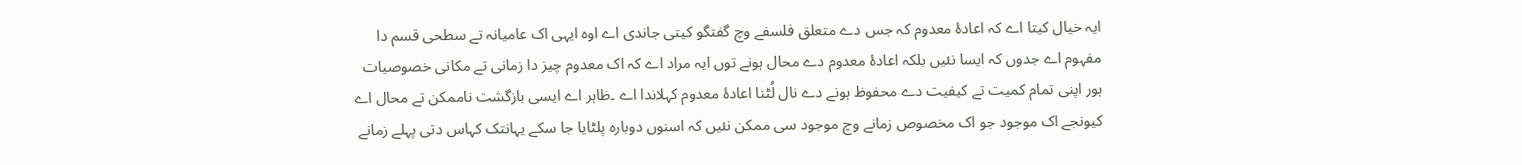ایہ خیال کيتا اے کہ اعادۂ معدوم کہ جس دے متعلق فلسفے وچ گفتگو کيتی جاندی اے اوہ ایہی اک عامیانہ تے سطحی قسم دا مفہوم اے جدوں کہ ایسا نئيں بلکہ اعادۂ معدوم دے محال ہونے توں ایہ مراد اے کہ اک معدوم چیز دا زمانی تے مکانی خصوصیات ہور اپنی تمام کمیت تے کیفیت دے محفوظ ہونے دے نال لُٹنا اعادۂ معدوم کہلاندا اے ۔ظاہر اے ایسی بازگشت ناممکن تے محال اے کیونجے اک موجود جو اک مخصوص زمانے وچ موجود سی ممکن نئيں کہ اسنوں دوبارہ پلٹایا جا سکے یہانتک کہاس دتی پہلے زمانے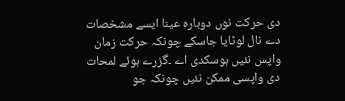دی حرکت نوں دوبارہ عینا ايسے مشخصات دے نال لوٹایا جاسکے چونکہ حرکت زمان واپس نئيں ہوسکدی اے ۔گزرے ہوئے لمحات دی واپسی ممکن نئيں چونکہ جو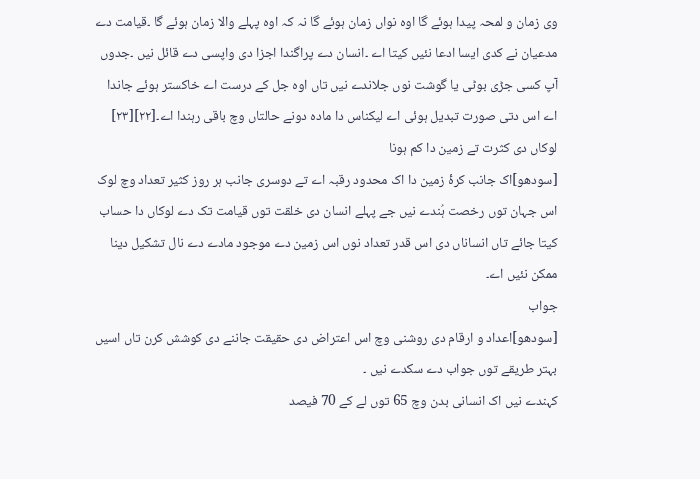وی زمان و لمحہ پیدا ہوئے گا اوہ نواں زمان ہوئے گا نہ کہ اوہ پہلے والا زمان ہوئے گا ۔قیامت دے مدعیان نے کدی ایسا ادعا نئيں کيتا اے ۔انسان دے پراگندا اجزا دی واپسی دے قائل نيں ۔جدوں آپ کسی جڑی بوٹی یا گوشت نوں جلاندے نيں تاں اوہ جل کے درست اے خاکستر ہوئے جاندا اے اس دتی صورت تبدیل ہوئی اے لیکناس دا مادہ دونے حالتاں وچ باقی رہندا اے۔[۲۲][۲۳]
لوکاں دی کثرت تے زمین دا کم ہونا
[سودھو]اک جانب کرۂ زمین دا اک محدود رقبہ اے تے دوسری جانب ہر روز کثیر تعداد وچ لوک اس جہان توں رخصت ہُندے نيں جے پہلے انسان دی خلقت توں قیامت تک دے لوکاں دا حساب کيتا جائے تاں انساناں دی اس قدر تعداد نوں اس زمین دے موجود مادے دے نال تشکیل دینا ممکن نئيں اے۔
جواب
[سودھو]اعداد و ارقام دی روشنی وچ اس اعتراض دی حقیقت جاننے دی کوشش کرن تاں اسيں بہتر طریقے توں جواب دے سکدے نيں ۔
کہندے نيں اک انسانی بدن وچ 65 توں لے کے 70 فیصد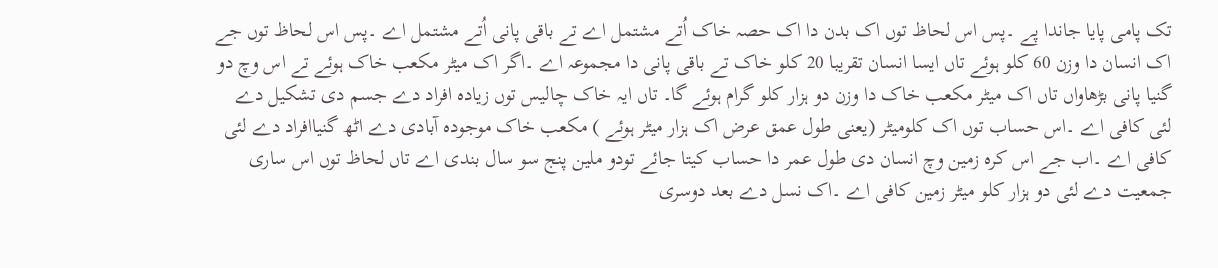تک پامی پایا جاندا پے ۔پس اس لحاظ توں اک بدن دا اک حصہ خاک اُتے مشتمل اے تے باقی پانی اُتے مشتمل اے ۔پس اس لحاظ توں جے اک انسان دا وزن 60 کلو ہوئے تاں ایسا انسان تقریبا 20 کلو خاک تے باقی پانی دا مجموعہ اے ۔اگر اک میٹر مکعب خاک ہوئے تے اس وچ دو گنیا پانی بڑھاواں تاں اک میٹر مکعب خاک دا وزن دو ہزار کلو گرام ہوئے گا۔ تاں ایہ خاک چالیس توں زیادہ افراد دے جسم دی تشکیل دے لئی کافی اے ۔اس حساب توں اک کلومیٹر (یعنی طول عمق عرض اک ہزار میٹر ہوئے ) مکعب خاک موجودہ آبادی دے اٹھ گنیاافراد دے لئی کافی اے ۔اب جے اس کرہ زمین وچ انسان دی طول عمر دا حساب کيتا جائے تودو ملین پنج سو سال بندی اے تاں لحاظ توں اس ساری جمعیت دے لئی دو ہزار کلو میٹر زمین کافی اے ۔اک نسل دے بعد دوسری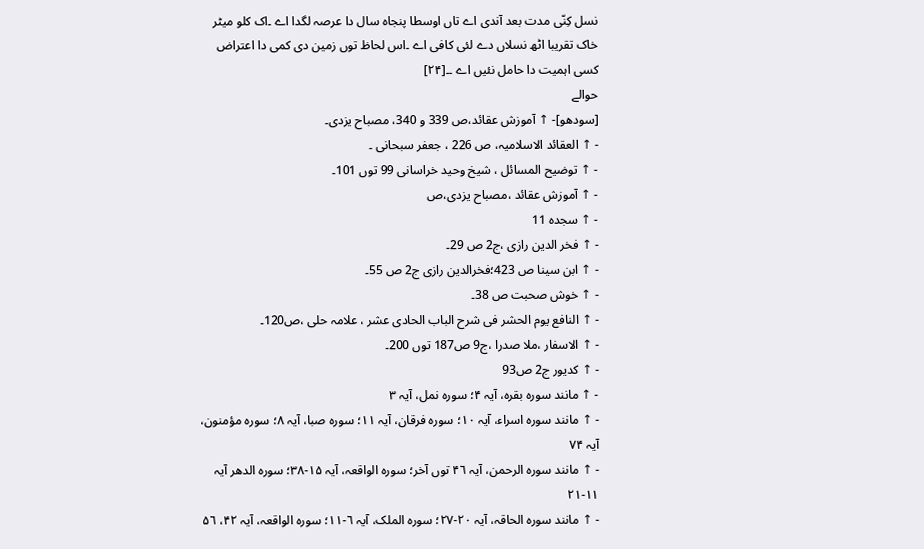نسل کِنّی مدت بعد آندی اے تاں اوسطا پنجاہ سال دا عرصہ لگدا اے ۔اک کلو میٹر خاک تقریبا اٹھ نسلاں دے لئی کافی اے ۔اس لحاظ توں زمین دی کمی دا اعتراض کسی اہمیت دا حامل نئيں اے ۔۔[۲۴]
حوالے
[سودھو]- ↑ آموزش عقائد،ص 339 و 340، مصباح یزدی۔
- ↑ العقائد الاسلامیہ، ص 226 ، جعفر سبحانی ۔
- ↑ توضیح المسائل ، شیخ وحید خراسانی 99 توں 101۔
- ↑ آموزش عقائد ،مصباح یزدی،ص
- ↑ سجدہ 11
- ↑ فخر الدین رازی ،ج2 ص 29۔
- ↑ ابن سینا ص 423؛فخرالدین رازی ج2 ص 55۔
- ↑ خوش صحبت ص 38۔
- ↑ النافع یوم الحشر فی شرح الباب الحادی عشر ، علامہ حلی ،ص120۔
- ↑ الاسفار ،ملا صدرا ،ج9 ص187 توں 200۔
- ↑ کدیور ج2 ص93
- ↑ مانند سوره بقره، آیہ ۴؛ سوره نمل، آیہ ۳
- ↑ مانند سوره اسراء، آیہ ۱۰؛ سوره فرقان، آیہ ۱۱؛ سوره صبا، آیہ ۸؛ سوره مؤمنون، آیہ ٧۴
- ↑ مانند سوره الرحمن، آیہ ۴٦ توں آخر؛ سوره الواقعہ، آیہ ۱۵-۳۸؛ سوره الدهر آیہ ۱۱-۲۱
- ↑ مانند سوره الحاقہ، آیہ ۲۰-۲٧؛ سوره الملک، آیہ ٦-۱۱؛ سوره الواقعہ، آیہ ۴۲، ۵٦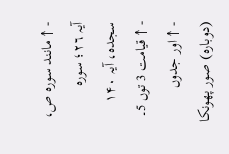- ↑ مانند سوره ص، آیہ ۲٦؛ سوره سجده، آیہ ۱۴۰
- ↑ قیامت 3 توں 5۔
- ↑ اور جدوں (دوبارہ) صور پھونکا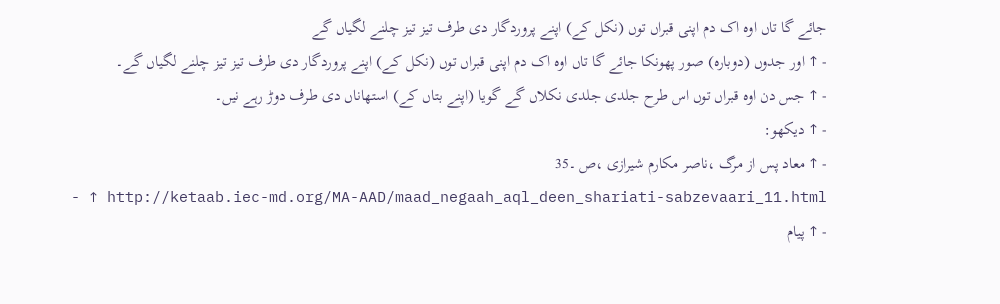جائے گا تاں اوہ اک دم اپنی قبراں توں (نکل کے) اپنے پروردگار دی طرف تیز تیز چلنے لگياں گے
- ↑ اور جدوں (دوبارہ) صور پھونکا جائے گا تاں اوہ اک دم اپنی قبراں توں (نکل کے) اپنے پروردگار دی طرف تیز تیز چلنے لگياں گے۔
- ↑ جس دن اوہ قبراں توں اس طرح جلدی جلدی نکلاں گے گویا (اپنے بتاں کے) استھاناں دی طرف دوڑ رہے نيں۔
- ↑ دیکھو:
- ↑ معاد پس از مرگ ،ناصر مکارم شیرازی ،ص ۔35
- ↑ http://ketaab.iec-md.org/MA-AAD/maad_negaah_aql_deen_shariati-sabzevaari_11.html
- ↑ پیام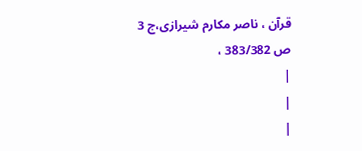قرآن ، ناصر مکارم شیرازی،ج 3 ص 383/382 ،
|
|
|